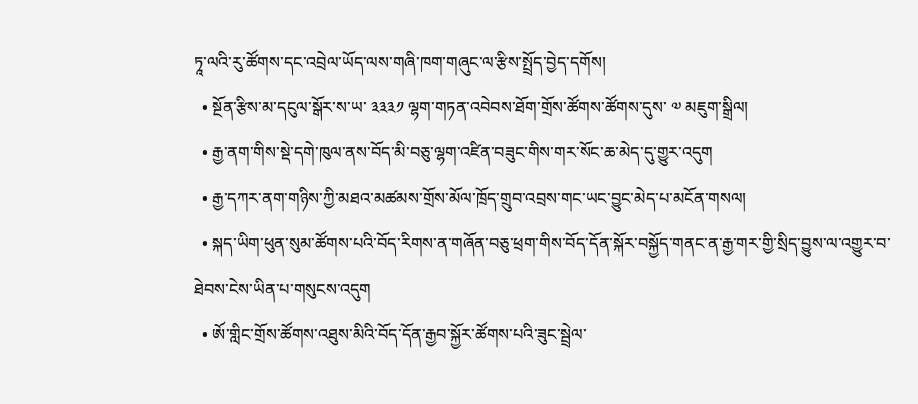ཏཱ་ལའི་རུ་ཚོགས་དང་འབྲེལ་ཡོད་ལས་གཞི་ཁག་གཞུང་ལ་རྩིས་སྤྲོད་བྱེད་དགོས།
  • སྔོན་རྩིས་མ་དངུལ་སྒོར་ས་ཡ་ ༣༣༣༡ ལྷག་གཏན་འབེབས་ཐོག་གྲོས་ཚོགས་ཚོགས་དུས་ ༧ མཇུག་སྒྲིལ།
  • རྒྱ་ནག་གིས་སྡེ་དགེ་ཁུལ་ནས་བོད་མི་བཅུ་ལྷག་འཛིན་བཟུང་གིས་གར་སོང་ཆ་མེད་དུ་གྱུར་འདུག
  • རྒྱ་དཀར་ནག་གཉིས་ཀྱི་མཐའ་མཚམས་གྲོས་མོལ་ཁྲོད་གྲུབ་འབྲས་གང་ཡང་བྱུང་མེད་པ་མངོན་གསལ།
  • སྐད་ཡིག་ཕུན་སུམ་ཚོགས་པའི་བོད་རིགས་ན་གཞོན་བཅུ་ཕྲག་གིས་བོད་དོན་སྐོར་བསྐྱོད་གནང་ན་རྒྱ་གར་གྱི་སྲིད་བྱུས་ལ་འགྱུར་བ་ཐེབས་ངེས་ཡིན་པ་གསུངས་འདུག
  • ཨོ་གླིང་གྲོས་ཚོགས་འཐུས་མིའི་བོད་དོན་རྒྱབ་སྐྱོར་ཚོགས་པའི་ཟུང་སྦྲེལ་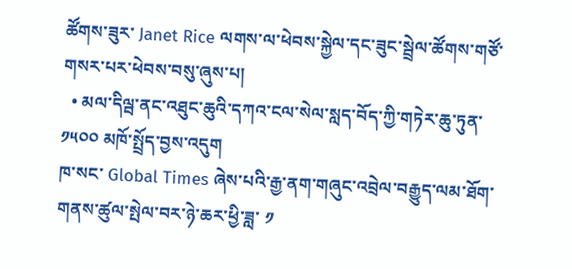ཚོགས་ཟུར་ Janet Rice ལགས་ལ་ཕེབས་སྐྱེལ་དང་ཟུང་སྦྲེལ་ཚོགས་གཙོ་གསར་པར་ཕེབས་བསུ་ཞུས་པ།
  • མལ་དིལྦ་ནང་འཐུང་ཆུའི་དཀའ་ངལ་སེལ་སླད་བོད་ཀྱི་གཏེར་ཆུ་ཏུན་ ༡༥༠༠ མཁོ་སྤྲོད་བྱས་འདུག
ཁ་སང་ Global Times ཞེས་པའི་རྒྱ་ནག་གཞུང་འབྲེལ་བརྒྱུད་ལམ་ཐོག་གནས་ཚུལ་སྤེལ་བར་ཉེ་ཆར་ཕྱི་ཟླ་ ༡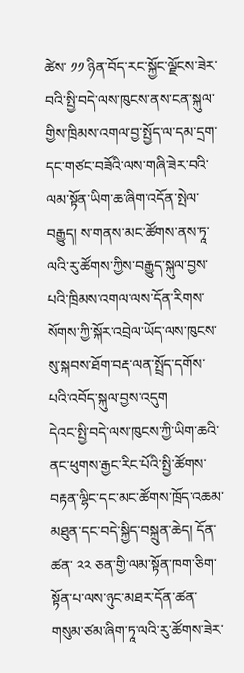ཚེས་ ༡༡ ཉིན་བོད་རང་སྐྱོང་ལྗོངས་ཟེར་བའི་སྤྱི་བདེ་ལས་ཁུངས་ནས་ངན་སྐུལ་གྱིས་ཁྲིམས་འགལ་བྱ་སྤྱོད་ལ་དམ་དྲག་དང་གཙང་བཟོའི་ལས་གཞི་ཟེར་བའི་ལམ་སྟོན་ཡིག་ཆ་ཞིག་འདོན་སྤེལ་བརྒྱུད། ས་གནས་མང་ཚོགས་ནས་ཏཱ་ལའི་རུ་ཚོགས་ཀྱིས་བརྒྱུད་སྐུལ་བྱས་པའི་ཁྲིམས་འགལ་ལས་དོན་རིགས་སོགས་ཀྱི་སྐོར་འབྲེལ་ཡོད་ལས་ཁུངས་སུ་སྐབས་ཐོག་བརྡ་ལན་སྤྲོད་དགོས་པའི་འབོད་སྐུལ་བྱས་འདུག
དེའང་སྤྱི་བདེ་ལས་ཁུངས་ཀྱི་ཡིག་ཆའི་ནང་ཕུགས་རྒྱང་རིང་པོའི་སྤྱི་ཚོགས་བརྟན་ལྷིང་དང་མང་ཚོགས་ཁྲོད་འཆམ་མཐུན་དང་བདེ་སྐྱིད་བསྐྲུན་ཆེད། དོན་ཚན་ ༢༢ ཅན་གྱི་ལམ་སྟོན་ཁག་ཅིག་སྟོན་པ་ལས་ཉུང་མཐར་དོན་ཚན་གསུམ་ཙམ་ཞིག་ཏཱ་ལའི་རུ་ཚོགས་ཟེར་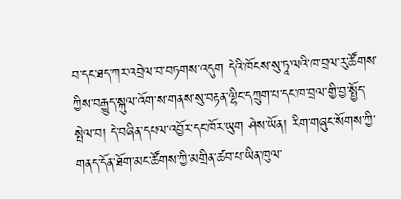བ་དང་ཐད་ཀར་འབྲེལ་བ་བཏགས་འདུག དེའི་ཁོངས་སུ་ཏཱ་ལའི་ཁ་བྲལ་རུ་ཚོགས་ཀྱིས་བརྒྱུད་སྐུལ་འོག་ས་གནས་སུ་བརྟན་ལྷིང་དཀྲུག་པ་དང་ཁ་བྲལ་གྱི་བྱ་སྤྱོད་སྤེལ་བ། དེ་བཞིན་དཔལ་འབྱོར་དང་ཁོར་ཡུག ཤེས་ཡོན། རིག་གཞུང་སོགས་ཀྱི་གནད་དོན་ཐོག་མང་ཚོགས་ཀྱི་མགྲིན་ཚབ་པ་ཡིན་ཁུལ་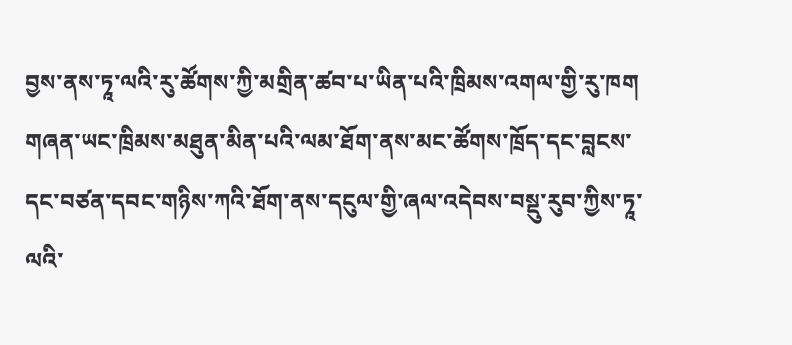བྱས་ནས་ཏཱ་ལའི་རུ་ཚོགས་ཀྱི་མགྲིན་ཚབ་པ་ཡིན་པའི་ཁྲིམས་འགལ་གྱི་རུ་ཁག གཞན་ཡང་ཁྲིམས་མཐུན་མིན་པའི་ལམ་ཐོག་ནས་མང་ཚོགས་ཁྲོད་དང་བླངས་དང་བཙན་དབང་གཉིས་ཀའི་ཐོག་ནས་དངུལ་གྱི་ཞལ་འདེབས་བསྡུ་རུབ་ཀྱིས་ཏཱ་ལའི་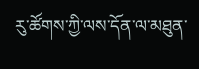རུ་ཚོགས་ཀྱི་ལས་དོན་ལ་མཐུན་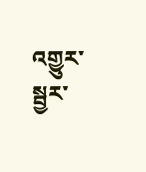འགྱུར་སྦྱར་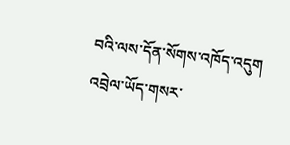བའི་ལས་དོན་སོགས་འཁོད་འདུག
འབྲེལ་ཡོད་གསར་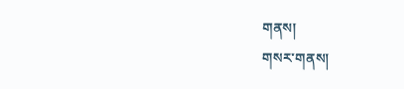གནས།
གསར་གནས།